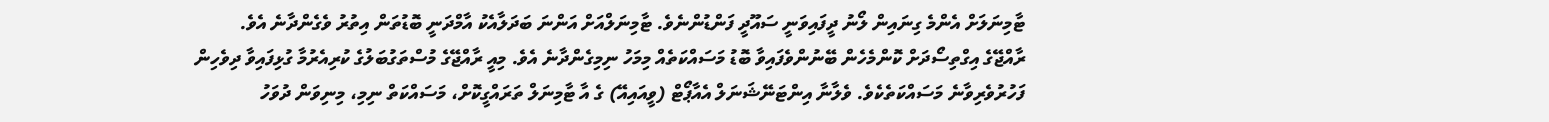ޓާމިނަލަށް އެންމެ ގިނައިން ލޯނު ދީފައިވަނީ ސައޫދީ ފަންޑުންނެވެ. ޓާމިނަލްއަށް އަންނަ ބަދަލާއެކު އާމްދަނީ ބޮޑުތަން އިތުރު ވެގެންދާނެ އެވެ.
ރާއްޖޭގެ އިގްތިސޯދަށް ކޮންމެހެން ބޭނުންވެފައިވާ ބޮޑު މަސައްކަތެއް މިމަހު ނިމިގެންދާނެ އެވެ. މިއީ ރާއްޖޭގެ މުސްތަގުބަލުގެ ކުރިއެރުމާ ގުޅިފައިވާ ދިވެހިން ފަހުރުވެރިވާނެ މަސައްކަތެކެވެ. ވެލާނާ އިންޓަނޭޝަނަލް އެއާޕޯޓް (ވީއައިއޭ) ގެ އާ ޓާމިނަލް ތަރައްގީކޮށް، މަސައްކަތް ނިމި، މިނިވަން ދުވަހު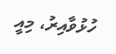ހުޅުވާއިރު، މިއީ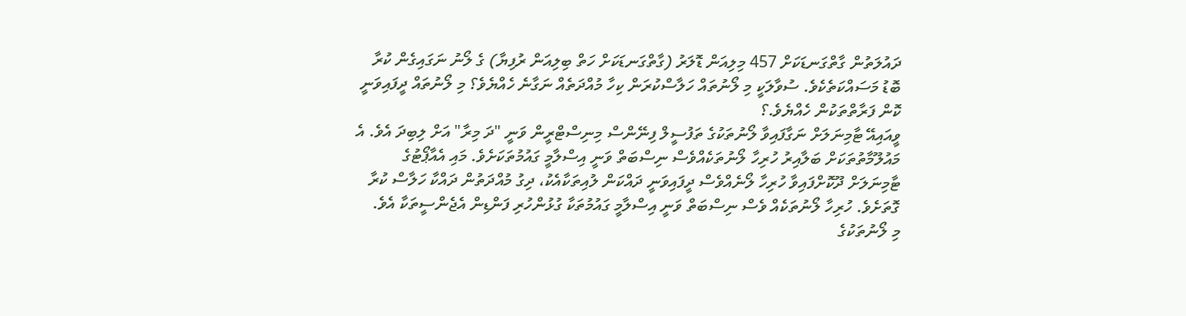ދައުލަތުން ގާތްގަނޑަކަށް 457 މިލިއަން ޑޮލަރު (ގާތްގަނޑަކަށް ހަތް ބިލިއަން ރުފިޔާ) ގެ ލޯނު ނަގައިގެން ކުރާ ބޮޑު މަސައްކަތެކެވެ. ސުވާލަކީ މި ލޯނުތައް ހަލާސްކުރަން ކިހާ މުއްދަތެއް ނަގާނެ ހެއްޔެވެ؟ މި ލޯނުތައް ދީފައިވަނީ ކޮން ފަރާތްތަކުން ހެއްޔެވެ.؟
ވީއައިއޭ ޓާމިނަލަށް ނަގާފައިވާ ލޯނުތަކުގެ ތަފުސީލް ފިނޭންސް މިނިސްޓްރީން ވަނީ "ދަ މިރާ" އަށް ލިބިދަ އެވެ. އެ މައުލޫމާތުތަކަށް ބަލާއިރު ހުރިހާ ލޯނުތަކެއްވެސް ނިސްބަތް ވަނީ އިސްލާމީ ގައުމުތަކަށެވެ. މައި އެއާޕޯޓުގެ ޓާމިނަލަށް ދޫކޮށްފައިވާ ހުރިހާ ލޯނެއްވެސް ދީފައިވަނީ ދައްކަން ލުއިތަކާއެކު، ދިގު މުއްދަތުން ދައްކާ ހަލާސް ކުރާ ގޮތަށެވެ. ހުރިހާ ލޯނުތަކެއް ވެސް ނިސްބަތް ވަނީ އިސްލާމީ ގައުމުތަކާ ގުޅުންހުރި ފަންޑިން އެޖެންސީތަކާ އެވެ.
މި ލޯނުތަކުގެ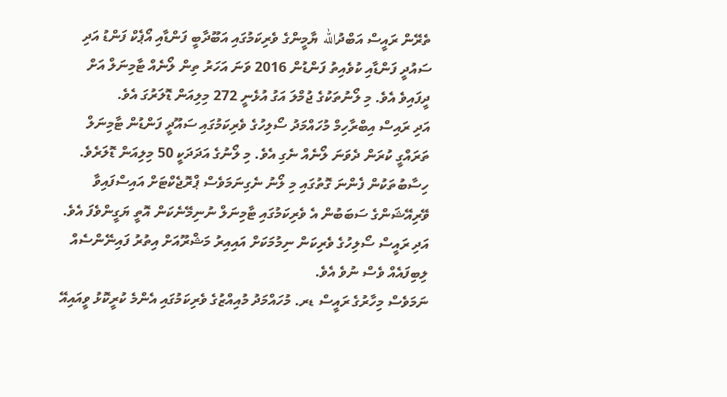ތެރޭން ރައީސް އަބްދުالله ޔާމީންގެ ވެރިކަމުގައި އަބޫދާބީ ފަންޑާއި އޯޕެކް ފަންޑު އަދި ސައުދީ ފަންޑާއި ކުވެއިތު ފަންޑުން 2016 ވަނަ އަހަރު ތިން ލޯނެއް ޓާމިނަލް އަށް ދީފައިވެ އެވެ. މި ލޯނުތަކުގެ ޖުމްލަ އަގު އުޅެނީ 272 މިލިއަން ޑޮލަރުގަ އެވެ.
އަދި ރައިސް އިބްރާހިމް މުހައްމަދު ސޯލިހުގެ ވެރިކަމުގައި ސައޫދީ ފަންޑުން ޓާމިނަލް ތަރައްގީ ކުރަން ދެވަނަ ލޯނެއް ނެގި އެވެ. މި ލޯނުގެ އަދަދަކީ 50 މިލިއަން ޑޮލަރެވެ. ހިސާބުތަކުން ފެންނަ ގޮތުގައި މި ލޯނު ނެގިނަމަވެސް ޕްރޮޖެކްޓަށް އައިސްފައިވާ ވޭރިއޭޝަންގެ ސަބަބުން އެ ވެރިކަމުގައި ޓާމިނަލް ނުނިމޭނެކަން އޮތީ ޔަގީންވެފަ އެވެ. އަދި ރައީސް ސޯލިހުގެ ވެރިކަން ނިމުމަކަށް އައިއިރު މަޝްރޫއަށް އިތުރު ފައިނޭންސެއް ލިބިފައެއް ވެސް ނުވެ އެވެ.
ނަމަވެސް މިހާރުގެ ރައީސް ޑރ. މުހައްމަދު މުއިއްޒުގެ ވެރިކަމުގައި އެންމެ ކުރީކޮޅު ވީއައިއޭ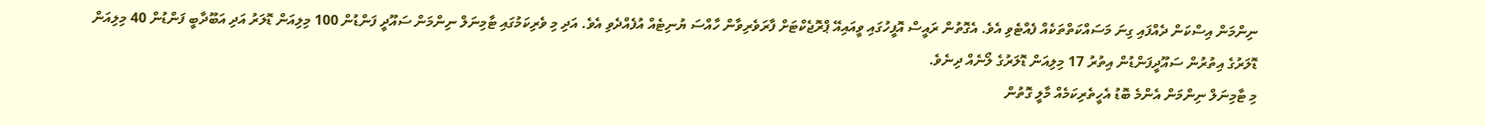ނިންމަން އިސްކަން ދެއްފައި ގިނަ މަސައްކަތްތަކެއް ފެއްޓެވި އެވެ. އެގޮތުން ރައީސް އޮފީހުގައި ވީއައިއޭ ޕްރޮޖެކްޓަށް ފާރަވެރިވާން ހާއްސަ ޔުނިޓެއް އުފެއްދެވި އެވެ. އަދި މި ވެރިކަމުގައި ޓާމިނަލް ނިންމަން ސައޫދީ ފަންޑުން 100 މިލިއަން ޑޮލަރު އަދި އަބޫދާބީ ފަންޑުން 40 މިލިއަން ޑޮލަރުގެ އިތުރުން ސައޫދީފަންޑުން އިތުރު 17 މިލިއަން ޑޮލަރުގެ ލޯނެއް ދިނެވެ.
މި ޓާމިނަލް ނިންމަން އެންމެ ބޮޑު އެހީތެރިކަމެއް މާލީ ގޮތުން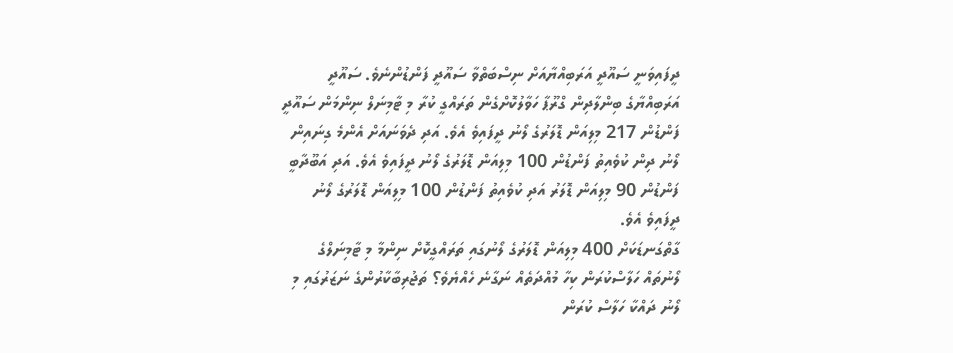ދީފައިވަނީ ސައޫދީ އަރަބިއްޔާއަށް ނިސްބަތްވާ ސައޫދީ ފަންޑުންނެވެ. ސައޫދީ އަރަބިއްޔާގެ ބިންލާދިން ގްރޫޕާ ހަވާލުކޮށްގެން ތަރައްގީ ކުރާ މި ޓާމިނަލް ނިންމަން ސައޫދީ ފަންޑުން 217 މިލިއަން ޑޮލަރުގެ ލޯނު ދީފައިވެ އެވެ. އަދި ދެވަނައަށް އެންމެ ގިނައިން ލޯނު ދިން ކުވެއިތު ފަންޑުން 100 މިލިއަން ޑޮލަރުގެ ލޯނު ދީފައިވެ އެވެ. އަދި އަބޫދާބީ ފަންޑުން 90 މިލިއަން ޑޮލަރު އަދި ކުވެއިތު ފަންޑުން 100 މިލިއަން ޑޮލަރުގެ ލޯނު ދީފައިވެ އެވެ.
ގާތްގަނޑަކަށް 400 މިލިއަން ޑޮލަރުގެ ލޯނުގައި ތަރައްގީކޮށް ނިންމާ މި ޓާމިނަލްގެ ލޯނުތައް ހަލާސްކުރަން ކިހާ މުއްދަތެއް ނަގާނެ ހެއްޔެވެ؟ ތަޖުރިބާކާރުންގެ ނަޒަރުގައި މި ލޯނު ދައްކާ ހަލާސް ކުރަން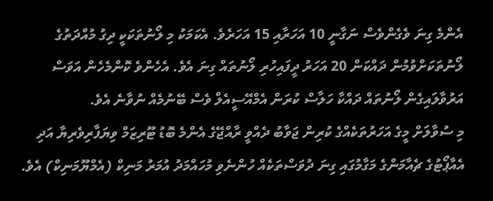އެންމެ ގިނަ ވެގެންވެސް ނަގާނީ 10 އަހަރާއި 15 އަހަރެވެ. އެކަމަކު މި ލޯނުތަކަކީ ދިގު މުއްދަތުގެ ލޯނުތަކަށްވުމުން ދައްކަން 20 އަހަރު ދީފައިހުރި ލޯނުތައް ގިނަ އެވެ. އެހެންވެ ކޮންމެހެން އަވަސް އަރުވާލައިގެން ލޯނުތައް ދައްކާ ހަލާސް ކުރަން އެމްއޭސީއެލް ވެސް ބޭނުމެއް ނުވާނެ އެވެ.
މި ސުވާލަށް މީގެ އަހަރުތަކެއްގެ ކުރިން ޖަވާބު ދެއްވީ ރާއްޖޭގެ އެންމެ ބޮޑު ޓޫރިޒަމް ވިޔަފާރިވެރިޔާ އަދި އެއާޕޯޓުގެ ޗެއާމަންގެ މަގާމުގައި ގިނަ ދުވަސްތަކެއް ހުންނެވި މުހައްމަދު އުމަރު މަނިކް (އެމްޔޫމަނިކް) އެވެ.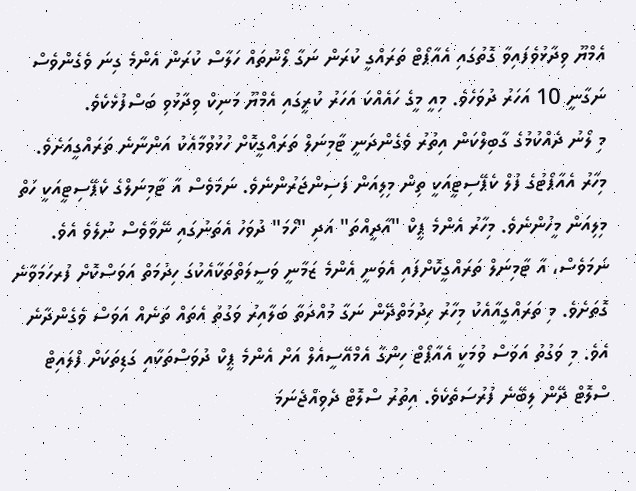އެމްޔޫ ވިދާޅުވެފައިވާ ގޮތުގައި އެއާޕޯޓް ތަރައްގީ ކުރަން ނަގާ ލޯނުތައް ހަލާސް ކުރަން އެންމެ ގިނަ ވެގެންވެސް ނަގާނީ 10 އަހަރު ދުވަހެވެ. މިއީ މީގެ ހައެއްކަ އަހަރު ކުރީގައި އެމްޔޫ މަނިކް ވިދާޅުވި ބަސްފުޅެކެވެ.
މި ލޯނު ދެއްކުމުގެ ގާބިލްކަން އިތުރު ވެގެންދަނީ ޓާމިނަލް ތަރައްގީކޮށް ހުޅުވުމާއެކު އަންނާނެ ތަރައްގީއަށެވެ. މިހާރު އެއާޕޯޓުގެ ފުލް ކެޕޭސިޓީއަކީ ތިން މިލިއަން ފަސިންޖަރުންނެވެ. ނަމަވެސް އާ ޓާމިނަލްގެ ކެޕޭސިޓީއަކީ ހަތް މިލިއަން މީހުންނެވެ. މިހާރު އެންމެ ޕީކް "އާދީއްތަ" އަދި "ހޯމަ" ދުވަހު އެތަނުގައި ނޭވާވެސް ނުލެވެ އެވެ.
ނަމަވެސް، އާ ޓާމިނަލް ތަރައްގީކޮށްފައި އެވަނީ އެންމެ ޒަމާނީ ވަސީލަތްތަކާއެކުގަ ހިދުމަތް އަވަސްކޮށް ފުރހަމަވާނެ ގޮތަށެވެ. މި ތަރައްގީއާއެކު މިހާރު ހިދުމަތްދޭން ނަގާ މުއްދަތާ ބަލާއިރު ވަގުތު އެތައް ތަނެއް އަވަސް ވެގެންދާނެ އެވެ. މި ވަގުތު އަވަސް ވުމަކީ އެއާޕޯޓް ހިންގާ އެމްއޭސީއެލް އަށް އެންމެ ޕީކް ދުވަސްތަކާއި ގަޑިތަކަށް ފްލައިޓް ސްލޮޓް ދޭން ލިބޭނެ ފުރުސަތެކެވެ. އިތުރު ސްލޮޓް ދެވިއްޖެނަމަ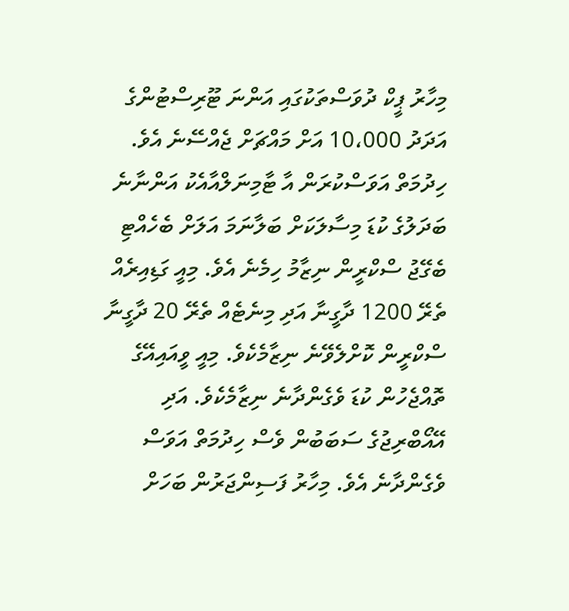މިހާރު ޕީކް ދުވަސްތަކުގައި އަންނަ ޓޫރިސްޓުންގެ އަދަދު 10،000 އަށް މައްޗަށް ޖެއްސޭނެ އެވެ.
ހިދުމަތް އަވަސްކުރަން އާ ޓާމިނަލްއާއެކު އަންނާނެ ބަދަލުގެ ކުޑަ މިސާލަކަށް ބަލާނަމަ އަލަށް ބެހެއްޓި ބެގޭޖު ސްކްރީން ނިޒާމު ހިމެނެ އެވެ. މިއީ ގަޑިއިރެއް ތެރޭ 1200 ދާގީނާ އަދި މިނެޓެއް ތެރޭ 20 ދާގީނާ ސްކްރީން ކޮށްލެވޭނެ ނިޒާމެކެވެ. މިއީ ވީއައިއޭގެ ތޮއްޖެހުން ކުޑަ ވެގެންދާނެ ނިޒާމެކެވެ. އަދި އޭއޯބްރިޖުގެ ސަބަބުން ވެސް ހިދުމަތް އަވަސް ވެގެންދާނެ އެވެ. މިހާރު ފަސިންޖަރުން ބަހަށް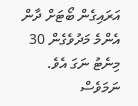އަރައިގެން ބޯޓަށް ދާން އެންމެ މަދުވެގެން 30 މިނެޓު ނަގަ އެވެ. ނަމަވެސް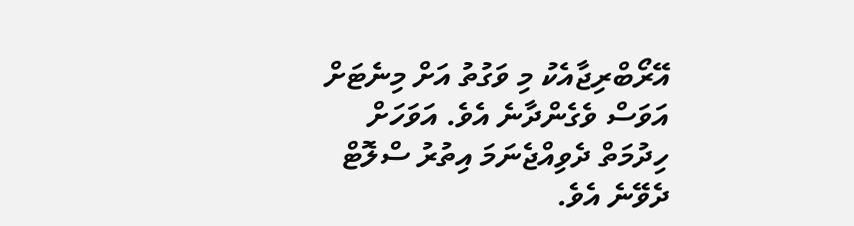އޭރޯބްރިޖާއެކު މި ވަގުތު އަށް މިނެޓަށް އަވަސް ވެގެންދާނެ އެވެ. އަވަހަށް ހިދުމަތް ދެވިއްޖެނަމަ އިތުރު ސްލޮޓް ދެވޭނެ އެވެ.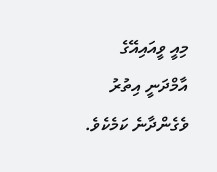މިއީ ވީއައިއޭގެ އާމްދަނީ އިތުރު ވެގެންދާނެ ކަމެކެވެ.